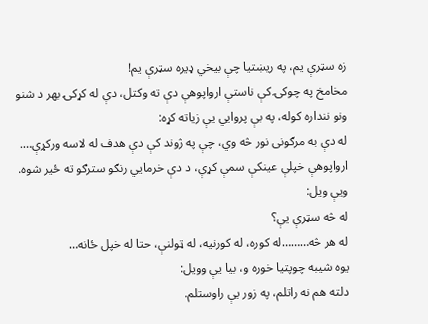زه سټرې یم، په ریښتیا چې بیخي ډيره سټرې یم!
مخامخ په چوکۍ کې ناستې ارواپوهې دې ته وکتل، دې له کړکۍ بهر د شنو ونو ننداره کوله، په بې پروایي یې زیاته کړه:
له دې به مرګونی نور څه وي، چې په ژوند کې دې هدف له لاسه ورکړې….
ارواپوهې خپلې عینکې سمې کړې، د دې خرمایي رنګو سترګو ته ځير شوه. ویې ویل:
له څه سټرې یې؟
له هر څه………له کوره، له کورنیه، له ټولنې، حتا له خپل ځانه…
یوه شیبه چوپتیا خوره و، بیا یې وویل:
دلته هم نه راتلم، په زور یې راوستلم.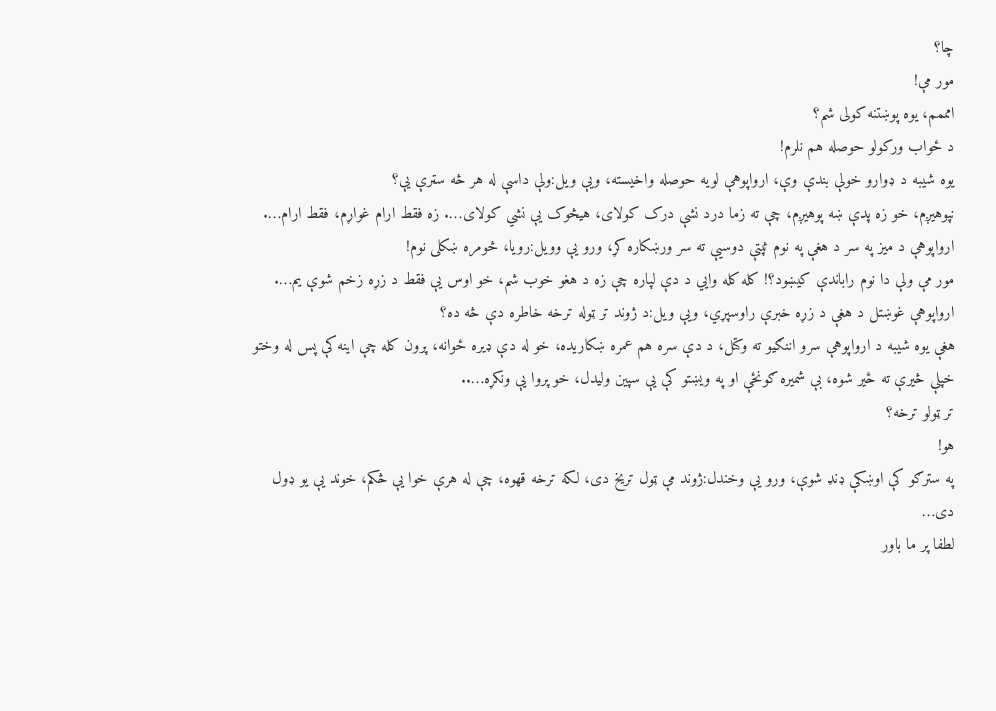چا؟
مور مې!
امممم، یوه پوښتنه کولی شم؟
د ځواب ورکولو حوصله هم نلرم!
یوه شیبه د ډوارو خولې بندې وې، ارواپوهې لویه حوصله واخیسته، ویې ویل:ولې داسې له هر څه سټرې یې؟
نپوهیږم، خو زه پدې ښه پوهیږم، چې ته زما درد نشې درک کولای، هیڅوک یې نشي کولای…. زه فقط ارام غواړم، فقط ارام….
ارواپوهې د میز په سر د هغې په نوم ثپتې دوسيې ته سر ورښکاره کړ، ورو یې وویل:رویا، څومره ښکلی نوم!
مور مې ولې دا نوم راباندې کيښود؟! کله کله وايي د دې لپاره چې زه د هغو خوب شم، خو اوس يې فقط د زړه زخم شوې یم….
ارواپوهې غوښتل د هغې د زړه خبرې راوسپړي، ویې ویل:د ژوند تر ټوله ترخه خاطره دې څه ده؟
هغې یوه شیبه د ارواپوهې سرو اننګیو ته وکتل، د دې سره هم عمره ښکاریده، خو له دې ډیره ځوانه، پرون کله چې اینه کې پس له وختو خپلې څيرې ته ځير شوه، بې شمیره ګونځې او په ویښتو کې یې سپین ولیدل، خو پروا یې ونکړه…..
تر ټولو ترخه؟
هو!
په سترګو کې اوښکې ډنډ شوې، ورو یې وخندل:ژوند مې ټول تریخ دی، لکه ترخه قهوه، چې له هرې خوا یې څکم، خوند یې یو ډول دی…
لطفا پر ما باور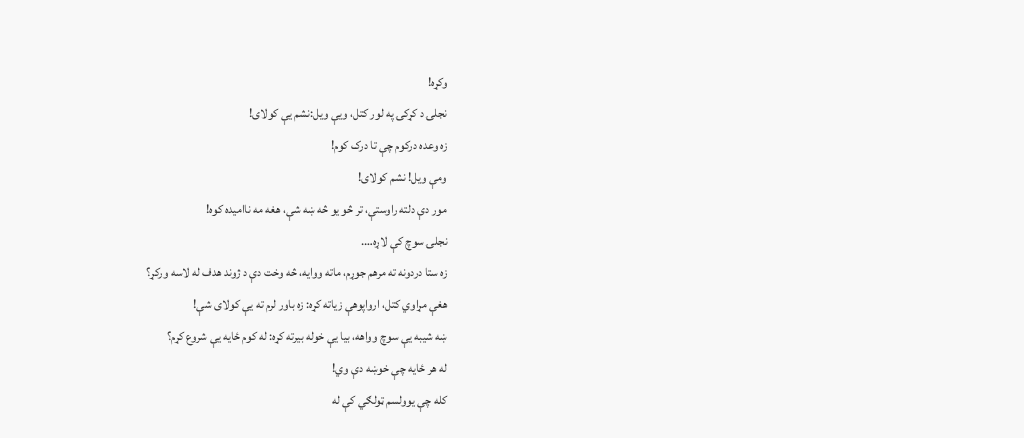وکړه!
نجلۍ د کړکۍ په لور کتل، ويې ویل:نشم یې کولای!
زه وعده درکوم چې تا درک کوم!
ومې ویل! نشم کولای!
مور دې دلته راوستې، تر څو یو څه ښه شې، هغه مه ناامیده کوه!
نجلۍ سوچ کې لاړه….
زه ستا دردونه ته مرهم جوړم، ماته ووایه، څه وخت دې د ژوند هدف له لاسه ورکړ؟
هغې مړاوي کتل، ارواپوهې زیاته کړه: زه باور لرم ته یې کولای شې!
ښه شیبه یې سوچ وواهه، بیا يې خوله بیرته کړه: له کوم ځایه یې شروع کړم؟
له هر ځایه چې خوښه دې وي!
کله چې یوولسم ټولګي کې له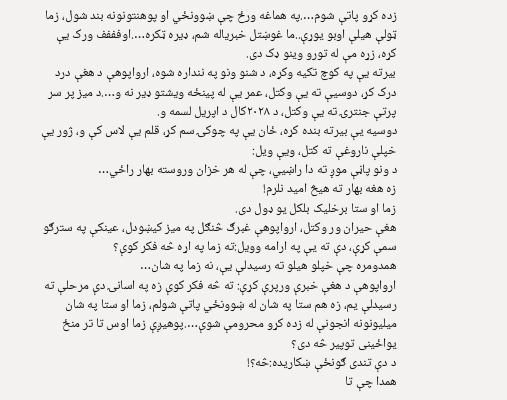زده کړو پاتې شوم….په هماغه ورځ چې ښوونځي او پوهنتونونه بند شول، زما ټولې هیلې اوبو یوړې..ما غوښتل خبریاله شم، ډيره ټکره….اوفففف ورک یې کړه، زړه مې له تورو وینو ډک دی.
بیرته یې په کوچ تکیه وکړه، د شنو ونو په ننداره شوه، ارواپوهې د هغې درد درک کړ، دوسیې ته یې وکتل، عمر یې له پینځه ویشتو ډیر نه و….د میز پر سر پرتې جنترۍ ته يې وکتل، د ۲۰۲۸کال د اپریل لسمه و.
دوسیه یې بیرته بنده کړه، ځان يې په چوکۍ سم کړ، قلم یې لاس کې و، ژور یې خپلې ناروغې ته کتل، ویې ویل:
د ونو پاڼې موږ ته دا راښيي، چې له هر خزان وروسته بهار راځي…
زه هغه بهار ته هیڅ امید نلرم!
زما او ستا برخلیک بلکل یو ډول دی.
هغې حیران ور وکتل، ارواپوهې غبرګ څنګل په میز کیښودل، عینکې په سترګو سمې کړې، دې ته یې په ارامه وویل:ته زما په اړه څه فکر کوې؟
همدومره چې خپلو هیلو ته رسیدلې یې، نه زما په شان…
ارواپوهې د هغې خبرې ورپرې کړې: ته څه فکر کوې زه په اسانۍ دې مرحلې ته رسیدلې یم، زه هم ستا په شان له ښوونځي پاتې شولم، زما او ستا په شان میلیونونه انجونې له زده کړو محرومې شوې….پوهیږې زما اوس تا تر منځ یواځينی توپیر څه دی؟
د دې تندی ګونځې ښکاریده:څه؟!
همدا چې تا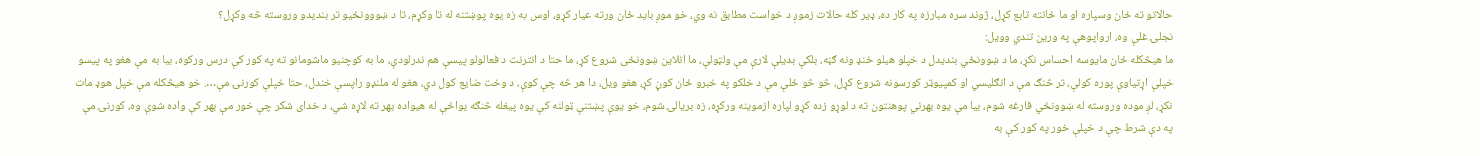حالاتو ته ځان وسپاره او ما ځانته تابع کړل، ژوند سره مبارزه په کار ده، ډير کله حالات زموږ د خواست مطابق نه وي، خو موږ باید ځان ورته عیار کړو، اوس به زه یوه پوښتنه له تا وکړم، تا د ښووونځیو تر بندیدو وروسته څه وکړل؟
نجلۍ غلې وه، ارواپوهې په ورین تندي وویل:
ما هیڅکله ځان مایوسه احساس نکړ، ما د ښوونځي بندیدل د خپلو هیلو خنډ ونه ګڼه، بلکې بدیلې لارې مې ولټولې، ما انلاین ښوونځی شروع کړ، ما حتا د انترنت د فعالولو پیسې هم ندرلودې، ما به کوچنیو ماشومانو ته په کور کې درس ورکوه، بیا به مې هغو په پیسو خپلې اړتیاوې پوره کولې، تر څنګ مې د انګلیسي او کمپیوټر کورسونه شروع کړل، څو څو ځلې مې د خلکو په خبرو ځان کوڼ کړ، هغو ویل، دا هر څه چې کوې، د وخت ضایع کول دي، هغو له ملنډو راپسې خندل، حتا خپلې کورنۍ مې…. خو هیڅکله مې خپل هوډ مات نکړ، لږ موده وروسته له ښوونځي فارغه شوم، بیا مې یوه بهرني پوهنتون ته د لوړو زده کړو لپاره ازموینه ورکړه، زه بریالۍ شوم، خو یوې پښتنې ټولنه کې یوه پیغله څنګه یواځې له هیواده بهر ته لاړه شي، د خدای شکر چې خور مې بهر کې واده شوې وه، کورنۍ مې په دې شرط چې د خپلې خور په کور کې به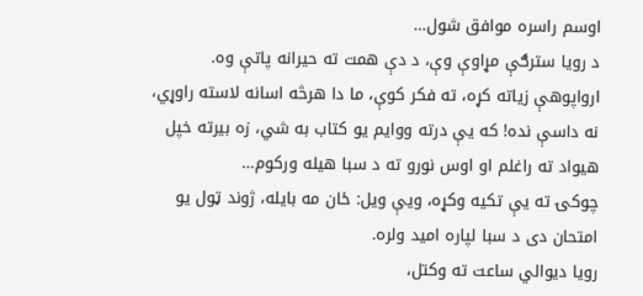اوسم راسره موافق شول…
د رویا سترګې مړاوې وې، د دې همت ته حیرانه پاتې وه.
ارواپوهې زیاته کړه، ته فکر کوې، ما دا هرڅه اسانه لاسته راوړي، نه داسې نده! که یې درته ووایم یو کتاب به شي، زه بیرته خپل هیواد ته راغلم او اوس نورو ته د سبا هیله ورکوم…
چوکۍ ته یې تکیه وکړه، ویې ویل: ځان مه بایله، ژوند ټول یو امتحان دی د سبا لپاره امید ولره.
رویا دیوالي ساعت ته وکتل،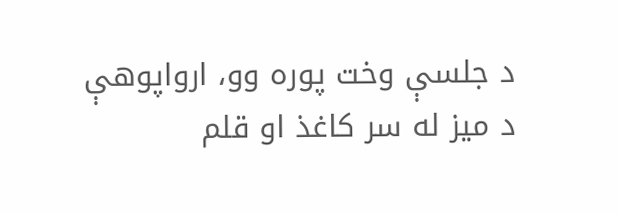د جلسې وخت پوره وو، ارواپوهې د میز له سر کاغذ او قلم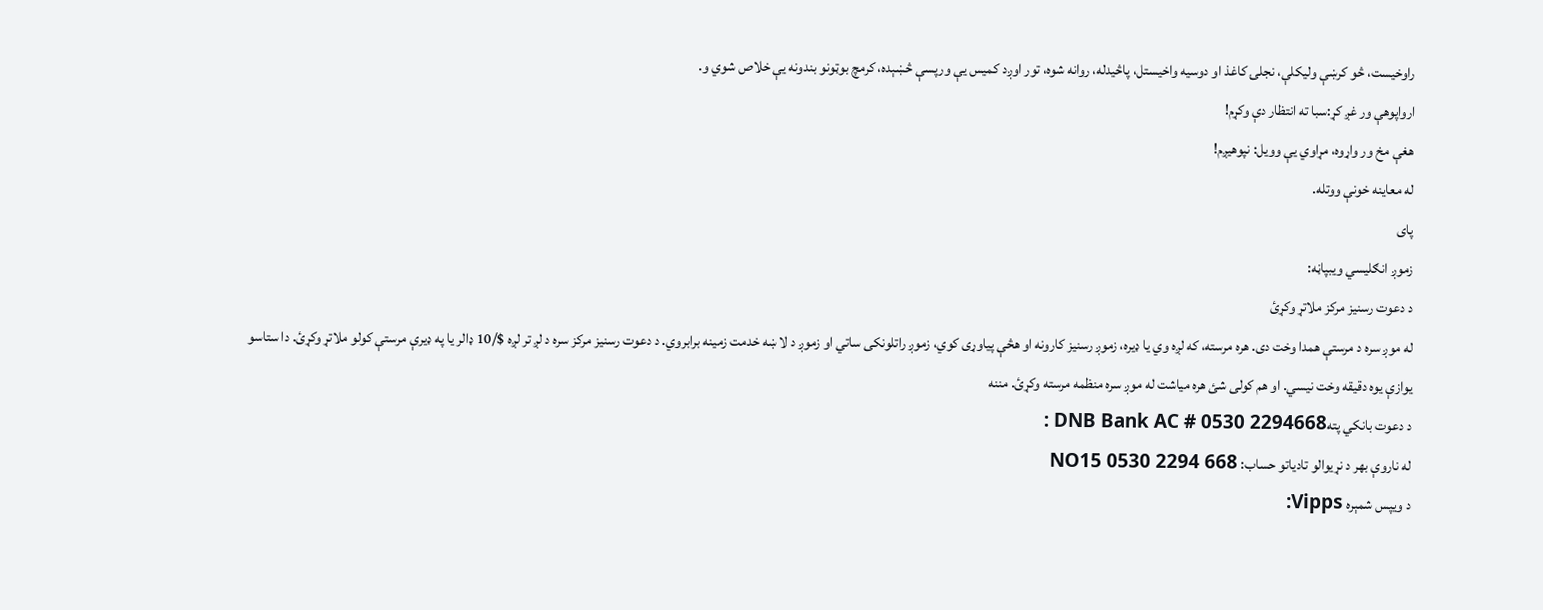راوخیست، څو کرښې ولیکلې، نجلۍ کاغذ او دوسیه واخیستل، پاڅیدله، روانه شوه، تور اوږد کمیس يې ورپسې څښېده، کرمچ بوټونو بندونه یې خلاص شوي و.
ارواپوهې ور غږ کړ:سبا ته انتظار دې وکړم!
هغې مخ ور واړوه، مړاوي یې وویل: نپوهیږم!
له معاینه خونې ووتله.
پای
زموږ انګلیسي ویبپاڼه:
د دعوت رسنیز مرکز ملاتړ وکړئ
له موږ سره د مرستې همدا وخت دی. هره مرسته، که لږه وي یا ډیره، زموږ رسنیز کارونه او هڅې پیاوړی کوي، زموږ راتلونکی ساتي او زموږ د لا ښه خدمت زمینه برابروي. د دعوت رسنیز مرکز سره د لږ تر لږه $/10 ډالر یا په ډیرې مرستې کولو ملاتړ وکړئ. دا ستاسو یوازې یوه دقیقه وخت نیسي. او هم کولی شئ هره میاشت له موږ سره منظمه مرسته وکړئ. مننه
د دعوت بانکي پتهDNB Bank AC # 0530 2294668 :
له ناروې بهر د نړیوالو تادیاتو حساب: NO15 0530 2294 668
د ویپس شمېره Vipps: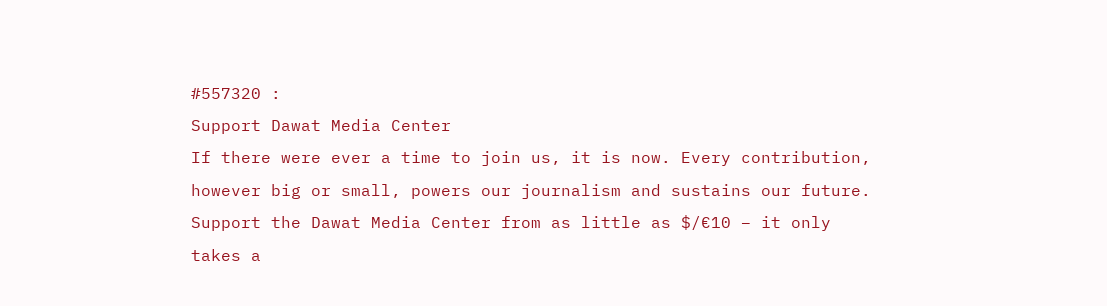#557320 :
Support Dawat Media Center
If there were ever a time to join us, it is now. Every contribution, however big or small, powers our journalism and sustains our future. Support the Dawat Media Center from as little as $/€10 – it only takes a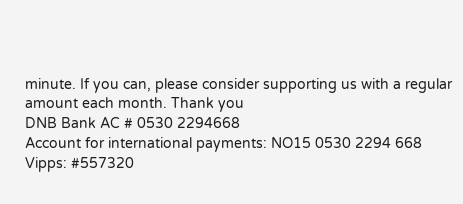minute. If you can, please consider supporting us with a regular amount each month. Thank you
DNB Bank AC # 0530 2294668
Account for international payments: NO15 0530 2294 668
Vipps: #557320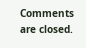Comments are closed.